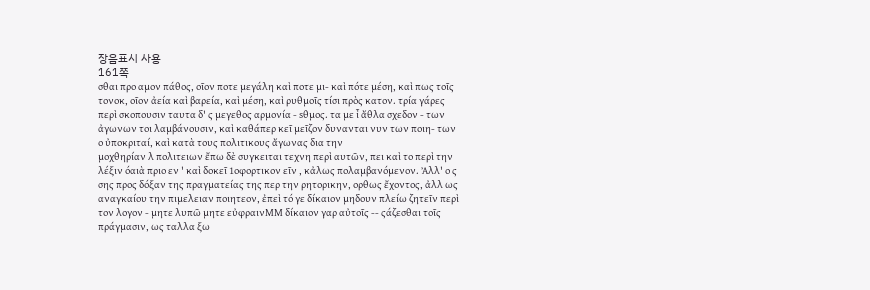장음표시 사용
161쪽
σθαι προ αμον πάθος, οῖον ποτε μεγάλη καὶ ποτε μι- καὶ πότε μέση, καὶ πως τοῖς τονοκ, οῖον ἀεία καὶ βαρεία, καὶ μέση, καὶ ρυθμοῖς τίσι πρὸς κατον. τρία γάρες περὶ σκοπουσιν ταυτα δ' ς μεγεθος αρμονία - sθμος. τα με ἶ ἄθλα σχεδον - των ἀγωνων τοι λαμβάνουσιν, καὶ καθάπερ κεῖ μεῖζον δυνανται νυν των ποιη- των ο ὐποκριταί, καὶ κατὰ τους πολιτικους ἄγωνας δια την
μοχθηρίαν λ πολιτειων ἔπω δὲ συγκειται τεχνη περὶ αυτῶν, πει καὶ το περὶ την λέξιν όαιὰ πριο εν ' καὶ δοκεῖ 1οφορτικον εῖν , κἀλως πολαμβανόμενον. Ἀλλ' ο ς σης προς δόξαν της πραγματείας της περ την ρητορικην, ορθως ἔχοντος, ἀλλ ως αναγκαίου την πιμελειαν ποιητεον, ἐπεὶ τό γε δίκαιον μηδουν πλείω ζητεῖν περὶ τον λογον - μητε λυπῶ μητε εὐφραινMM δίκαιον γαρ αὐτοῖς -- ςάζεσθαι τοῖς πράγμασιν, ως ταλλα ξω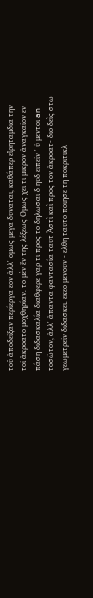τοῦ ἀποδεῖξαν περίεργα εον ἀλλ' ομως μεγα δυναται, καθάπερ εἴρηταμδια την τοῖ ἀκροατο μοχθηρίαν. το μὲν ἔν της λέξεως Ομως χει τι μικρον ἀναγκαῖον εν πάση διδασκαλία διαθφερε γαρ τι προς το δηλωσαι δ ηυδ ειπεῖν ' ὐ μεντοι an
τοσῶτον, ἀλλ' ἀπαντα φαντασία ταυτ Ἀστὶ καὶ προς τον ἀκροατ- διο δεὶς στω γεωμετρεῖν διδασκει. εκεο μενουν - ελθη ταυτο ποιησε τη ποκριτικλ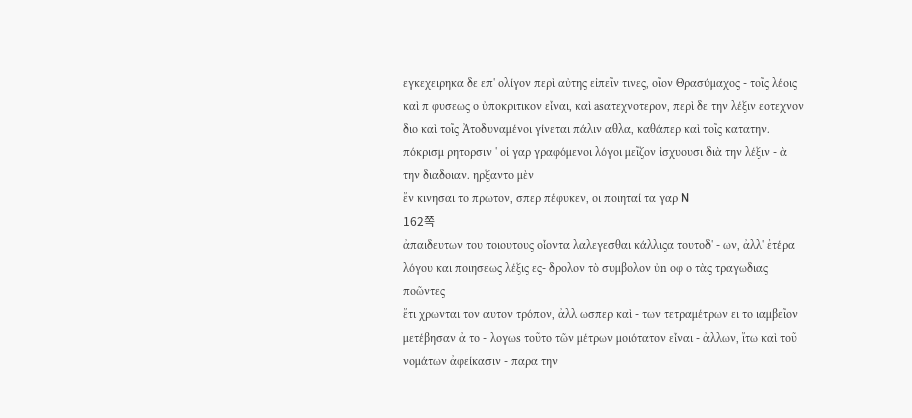εγκεχειρηκα δε επ' ολίγον περὶ αὐτης εἰπεῖν τινες, οῖον Θρασύμαχος - τοῖς λέοις καὶ π φυσεως ο ὐποκριτικον εἶναι, καὶ asατεχνοτερον, περὶ δε την λέξιν εοτεχνον διο καὶ τοῖς Ἀτοδυναμένοι γίνεται πάλιν αθλα, καθάπερ καὶ τοῖς κατατην. πόκρισμ ρητορσιν ' οἱ γαρ γραφόμενοι λόγοι μεῖζον ἰσχυουσι διὰ την λέξιν - ὰ την διαδοιαν. ηρξαντο μὲν
ἔν κινησαι το πρωτον, σπερ πέφυκεν, οι ποιηταί τα γαρ N
162쪽
ἀπαιδευτων του τοιουτους οἷοντα λαλεγεσθαι κάλλιςα τουτοδ' - ων, ἀλλ' ἐτέρα λόγου και ποιησεως λέξις ες- δρολον τὸ συμβολον ὐn οφ ο τὰς τραγωδιας ποῶντες
ἔτι χρωνται τον αυτον τρόπον, ἀλλ ωσπερ καὶ - των τετραμέτρων ει το ιαμβεῖον μετέβησαν ἀ το - λογωs τοῦτο τῶν μέτρων μοιότατον εἶναι - ἀλλων, ἴτω καὶ τοῦ νομάτων ἀφείκασιν - παρα την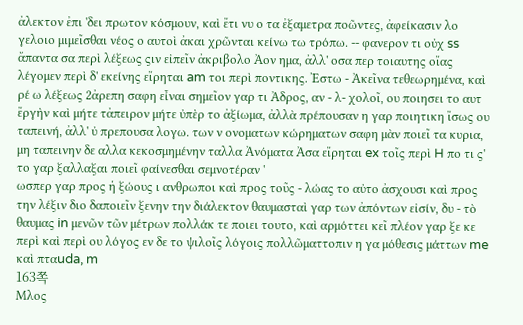ἀλεκτον ἐπι 'δει πρωτον κόσμουν, καὶ ἔτι νυ ο τα ἐξαμετρα ποῶντες, ἀφείκασιν λο γελοιο μιμεῖσθαι νέος ο αυτοὶ ἀκαι χρῶνται κείνω τω τρόπω. -- φανερον τι οὐχ ss ἄπαντα σα περὶ λέξεως ςιν εἰπεῖν ἀκριβολο Ἀον ημα, ἀλλ' οσα περ τοιαυτης οἴας λέγομεν περὶ δ' εκείνης εἴρηται am τοι περὶ ποντικης. Ἐστω - Ἀκεῖνα τεθεωρημένα, καὶ ρέ ω λέξεως 2ἀρεπη σαφη εἶναι σημεῖον γαρ τι Ἀδρος, αν - λ- χολοῖ, ου ποιησει το αυτ ἔργὴν καὶ μήτε τἀπειρον μήτε ὐπὲρ το ἀξίωμα, ἀλλὰ πρέπουσαν η γαρ ποιητικη ἴσως ου ταπεινή, ἀλλ' ὐ πρεπουσα λογω. των ν ονοματων κώρηματων σαφη μὰν ποιεῖ τα κυρια, μη ταπεινην δε αλλα κεκοσμημένην ταλλα Ἀνόματα Ἀσα εἴρηται ex τοῖς περὶ H πο τι ς' το γαρ ξαλλαξαι ποιεῖ φαίνεσθαι σεμνοτέραν '
ωσπερ γαρ προς ἡ ξώους ι ανθρωποι καὶ προς τοῦς - λώας το αὐτο ἀσχουσι καὶ προς την λέξιν διο δαποιεῖν ξενην την διάλεκτον θαυμασταὶ γαρ των ἀπόντων εἰσίν, δυ - τὸ θαυμας in μενῶν τῶν μέτρων πολλάκ τε ποιει τουτο, καὶ αρμόττει κεῖ πλέον γαρ ξε κε περὶ καὶ περὶ ου λόγος εν δε το ψιλοῖς λόγοις πολλῶματτοπιν η γα μόθεσις μάττων me καὶ πταuda, m
163쪽
Mλος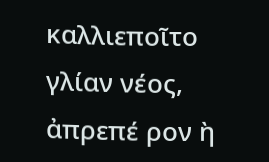καλλιεποῖτο γλίαν νέος, ἀπρεπέ ρον ὴ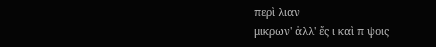περὶ λιαν
μικρων' ἀλλ' ἔς ι καὶ π ψοις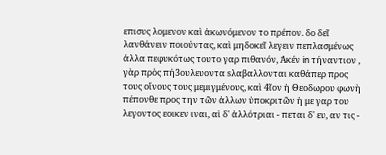επισυς λομενον καὶ ἀκωνόμενον το πρέπον. δο δεῖ λανθάνειν ποιούντας, καὶ μηδοκεῖ λεγειν πεπλασμένως ἀλλα πεφυκότως τουτο γαρ πιθανόν, Ἀκέν in τήναντιον , γὰρ πρὸς πή3ουλευοντα sλαβαλλονται καθάπερ προς τους οἴνους τους μεμιγμένους, καὶ 4ῖον ἡ Θεοδωρου φωνὴ πέπονθε προς την τῶν ἀλλων ὐποκριτῶν ἡ με γαρ του λεγοντος εοικεν ιναι, αἱ δ' ἀλλότριαι - πεται δ' ευ, αν τις -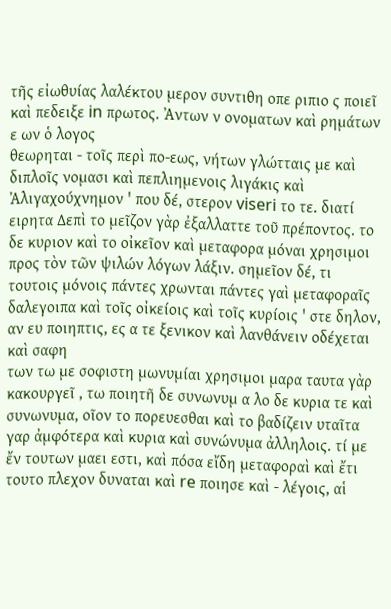τῆς εἰωθυίας λαλέκτου μερον συντιθη οπε ριπιο ς ποιεῖ καὶ πεδειξε in πρωτος. Ἀντων ν ονοματων καὶ ρημάτων ε ων ὁ λογος
θεωρηται - τοῖς περὶ πο-εως, νήτων γλώτταις με καὶ διπλοῖς νομασι καὶ πεπλιημενοις λιγάκις καὶ Ἀλιγαχούχνημον ' που δέ, στερον viseri το τε. διατί ειρητα Δεπὶ το μεῖζον γὰρ ἐξαλλαττε τοῦ πρέποντος. το δε κυριον καὶ το οἰκεῖον καὶ μεταφορα μόναι χρησιμοι προς τὸν τῶν ψιλών λόγων λάξιν. σημεῖον δέ, τι τουτοις μόνοις πάντες χρωνται πάντες γαὶ μεταφοραῖς δαλεγοιπα καὶ τοῖς οἰκείοις καὶ τοῖς κυρίοις ' στε δηλον, αν ευ ποιηπτις, ες α τε ξενικον καὶ λανθάνειν οδέχεται καὶ σαφη
των τω με σοφιστη μωνυμίαι χρησιμοι μαρα ταυτα γὰρ κακουργεῖ , τω ποιητῆ δε συνωνυμ α λο δε κυρια τε καὶ συνωνυμα, οῖον το πορευεσθαι καὶ το βαδίζειν υταῖτα γαρ ἀμφότερα καὶ κυρια καὶ συνώνυμα ἀλληλοις. τί με ἔν τουτων μαει εστι, καὶ πόσα εἴδη μεταφοραὶ καὶ ἔτι τουτο πλεχον δυναται καὶ re ποιησε καὶ - λέγοις, αἱ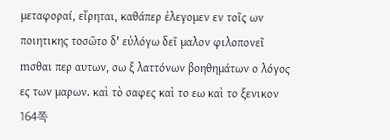μεταφοραί, εἴρηται, καθάπερ ἐλεγομεν εν τοῖς ων ποιητικης τοσῶτο δ' εὐλόγω δεῖ μαλον φιλοπονεῖ mσθαι περ αυτων, σω ξ λαττόνων βοηθημάτων ο λόγος
ες των μαρων. καὶ τὸ σαφες καὶ το εω καὶ το ξενικον
164쪽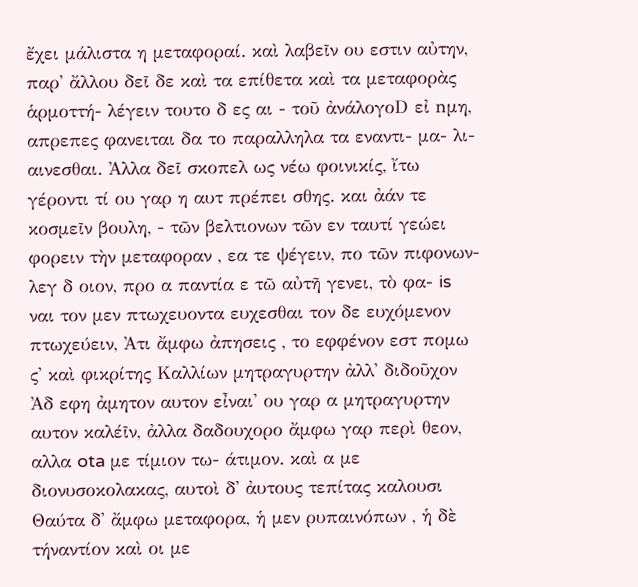ἔχει μάλιστα η μεταφοραί. καὶ λαβεῖν ου εστιν αὐτην, παρ' ἄλλου δεῖ δε καὶ τα επίθετα καὶ τα μεταφορὰς ἁρμοττή- λέγειν τουτο δ ες αι - τοῦ ἀνάλογοD εἰ nμη, απρεπες φανειται δα το παραλληλα τα εναντι- μα- λι- αινεσθαι. Ἀλλα δεῖ σκοπελ ως νέω φοινικίς, ἴτω γέροντι τί ου γαρ η αυτ πρέπει σθης. και ἀάν τε κοσμεῖν βουλη, - τῶν βελτιονων τῶν εν ταυτί γεώει φορειν τὴν μεταφοραν , εα τε ψέγειν, πο τῶν πιφονων-λεγ δ οιον, προ α παντία ε τῶ αὐτῆ γενει, τὸ φα- is ναι τον μεν πτωχευοντα ευχεσθαι τον δε ευχόμενον πτωχεύειν, Ἀτι ἄμφω ἀπησεις , το εφφένον εστ πομω ς' καὶ φικρίτης Καλλίων μητραγυρτην ἀλλ' διδοῦχον Ἀδ εφη ἀμητον αυτον εἶναι' ου γαρ α μητραγυρτην αυτον καλέῖν, ἀλλα δαδουχορο ἄμφω γαρ περὶ θεον, αλλα ota με τίμιον τω- άτιμον. καὶ α με διονυσοκολακας, αυτοὶ δ' ἀυτους τεπίτας καλουσι Θαύτα δ' ἄμφω μεταφορα, ἡ μεν ρυπαινόπων , ἡ δὲ τήναντίον καὶ οι με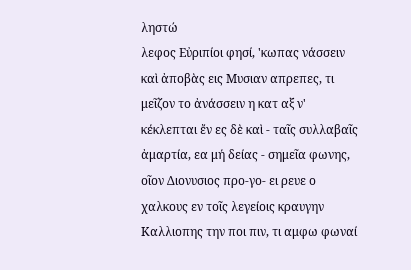ληστώ
λεφος Εὐριπίοι φησί, 'κωπας νάσσειν καὶ ἀποβὰς εις Μυσιαν απρεπες, τι μεῖζον το ἀνάσσειν η κατ αξ ν' κέκλεπται ἔν ες δὲ καὶ - ταῖς συλλαβαῖς ἀμαρτία, εα μή δείας - σημεῖα φωνης, οῖον Διονυσιος προ-γο- ει ρευε ο χαλκους εν τοῖς λεγείοις κραυγην Καλλιοπης την ποι πιν, τι αμφω φωναί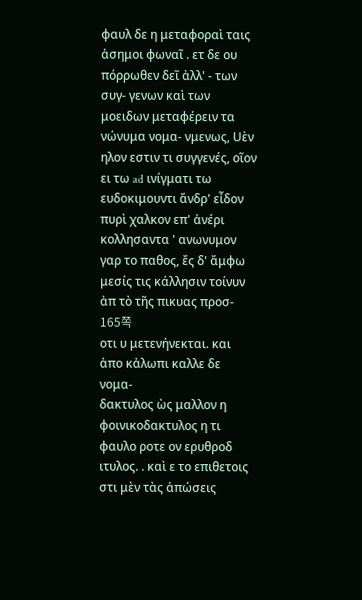φαυλ δε η μεταφοραὶ ταις ἀσημοι φωναῖ . ετ δε ου πόρρωθεν δεῖ ἀλλ' - των συγ- γενων καὶ των μοειδων μεταφέρειν τα νώνυμα νομα- νμενως, Uὲν ηλον εστιν τι συγγενές, οῖον ει τω ad ινίγματι τω ευδοκιμουντι ἄνδρ' εἶδον πυρὶ χαλκον επ' ἀνέρι κολλησαντα ' ανωνυμον γαρ το παθος, ἔς δ' ἄμφω μεσίς τις κάλλησιν τοίνυν ἀπ τὸ τῆς πικυας προσ-
165쪽
οτι υ μετενήνεκται. και ἀπο κἀλωπι καλλε δε νομα-
δακτυλος ὼς μαλλον η φοινικοδακτυλος η τι φαυλο ροτε ον ερυθροδ ιτυλος. . καὶ ε το επιθετοις στι μὲν τὰς ἀπώσεις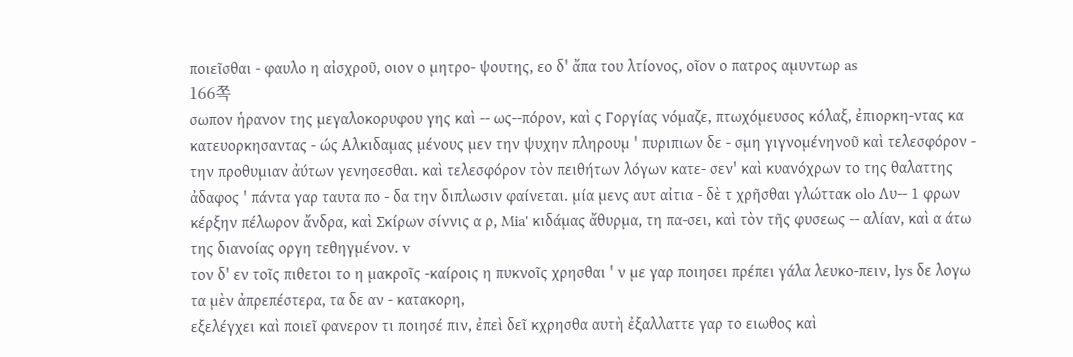ποιεῖσθαι - φαυλο η αἰσχροῦ, οιον ο μητρο- ψουτης, εο δ' ἄπα του λτίονος, οῖον ο πατρος αμυντωρ as
166쪽
σωπον ἡρανον της μεγαλοκορυφου γης καὶ -- ως--πόρον, καὶ ς Γοργίας νόμαζε, πτωχόμευσος κόλαξ, ἐπιορκη-ντας κα κατευορκησαντας - ώς Αλκιδαμας μένους μεν την ψυχην πληρουμ ' πυριπιων δε - σμη γιγνομένηνοῦ καὶ τελεσφόρον - την προθυμιαν ἀύτων γενησεσθαι. καὶ τελεσφόρον τὸν πειθήτων λόγων κατε- σεν' καὶ κυανόχρων το της θαλαττης ἀδαφος ' πάντα γαρ ταυτα πο - δα την διπλωσιν φαίνεται. μία μενς αυτ αἰτια - δὲ τ χρῆσθαι γλώττακ olo Λυ-- 1 φρων κέρξην πέλωρον ἄνδρα, καὶ Σκίρων σίννις α ρ, Mia' κιδάμας ἄθυρμα, τη πα-σει, καὶ τὸν τῆς φυσεως -- αλίαν, καὶ α άτω της διανοίας οργη τεθηγμένον. v
τον δ' εν τοῖς πιθετοι το η μακροῖς -καίροις η πυκνοῖς χρησθαι ' ν με γαρ ποιησει πρέπει γάλα λευκο-πειν, lys δε λογω τα μὲν ἀπρεπέστερα, τα δε αν - κατακορη,
εξελέγχει καὶ ποιεῖ φανερον τι ποιησέ πιν, ἐπεὶ δεῖ κχρησθα αυτὴ ἐξαλλαττε γαρ το ειωθος καὶ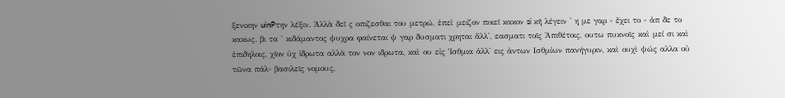ξενικην uinPτην λέξιν. Ἀλλὰ δεῖ ς οπιζεσθαι του μετρώ, ἐπεὶ μειζον ποιεῖ κακον si κῆ λέγειν ' η με γαρ - ἔχει το - ἀπ δε το κακως. βι τα ' κιδάμαντος ψυχρα φαίνεται ψ γαρ δυσματι χρηται ἄλλ', εασματι τοῖς Ἀπιθέτοις, ουτω πυκνοῖς καὶ μεί σι καὶ ἐπιδηλοις, χῖον ὐχ ἱδρωτα αλλὰ τον νον ιδρωτα, καὶ ου εἰς Ἱσθμια ἀλλ' εις ἀντων Ισθμίων πανήγυριν, καὶ ουχὶ ψώς αλλα οὐ τῶνα πάλ- βασιλεῖς νομους,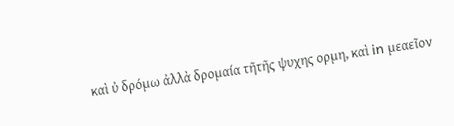καὶ ὐ δρόμω ἀλλὰ δρομαία τῆτῆς ψυχης ορμη, καὶ in μεαεῖον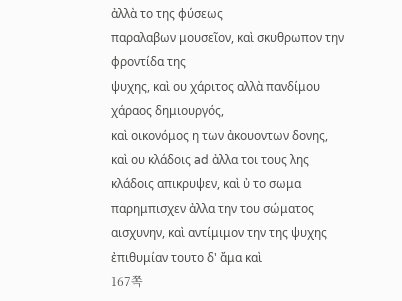ἀλλὰ το της φύσεως
παραλαβων μουσεῖον, καὶ σκυθρωπον την φροντίδα της
ψυχης, καὶ ου χάριτος αλλὰ πανδίμου χάραος δημιουργός,
καὶ οικονόμος η των ἀκουοντων δονης, καὶ ου κλάδοις ad ἀλλα τοι τους λης κλάδοις απικρυψεν, καὶ ὐ το σωμα παρημπισχεν ἀλλα την του σώματος αισχυνην, καὶ αντίμιμον την της ψυχης ἐπιθυμίαν τουτο δ' ἄμα καὶ
167쪽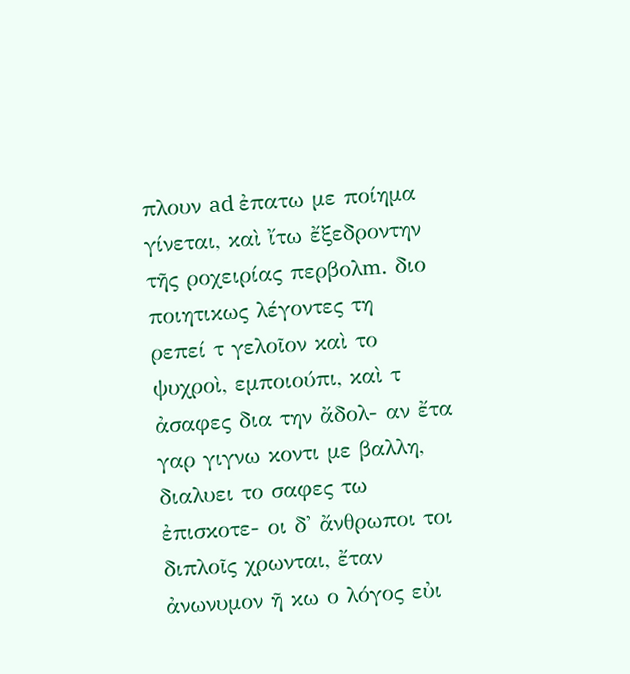πλουν ad ἐπατω με ποίημα γίνεται, καὶ ἴτω ἔξεδροντην τῆς ροχειρίας περβολm. διο ποιητικως λέγοντες τη
ρεπεί τ γελοῖον καὶ το ψυχροὶ, εμποιούπι, καὶ τ ἀσαφες δια την ἄδολ- αν ἔτα γαρ γιγνω κοντι με βαλλη, διαλυει το σαφες τω ἐπισκοτε- οι δ' ἄνθρωποι τοι διπλοῖς χρωνται, ἔταν ἀνωνυμον ῆ κω ο λόγος εὐι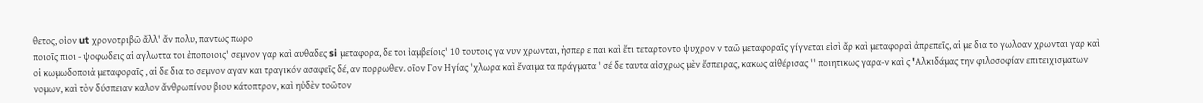θετος, οἰον ut χρονοτριβῶ ἄλλ' ἄν πολυ, παντως πωρο
ποιοῖς πιοι - ψοφωδεις αἱ αγλωττα τοι ἐποποιοις' σεμνον γαρ καὶ αυθαδες si μεταφορα, δε τοι ἰαμβείοις' 10 τουτοις γα νυν χρωνται, ὴσπερ ε παι καὶ ἔτι τεταρτοντο ψυχρον ν ταῶ μεταφοραῖς γίγνεται εἰσὶ ἄρ καὶ μεταφοραὶ ἀπρεπεῖς, αἱ με δια το γωλοαν χρωνται γαρ καὶ οἱ κωμωδοποιὰ μεταφοραῖς , αἱ δε δια το σεμνον αγαν και τραγικόν ασαφεῖς δέ, αν πορρωθεν. οῖον Γον Hγίας 'χλωρα καὶ ἔναιμα τα πράγματα ' σέ δε ταυτα αἰσχρως μὲν ἔσπειρας, κακως αἰθέρισας '' ποιητικως γαρα-ν καὶ ς 'Aλκιδάμας την φιλοσοφίαν επιτειχισματων νομων, καὶ τὸν δύσπειαν καλον ἄνθρωπίνου βιου κάτοπτρον, καὶ ηὐδὲν τοῶτον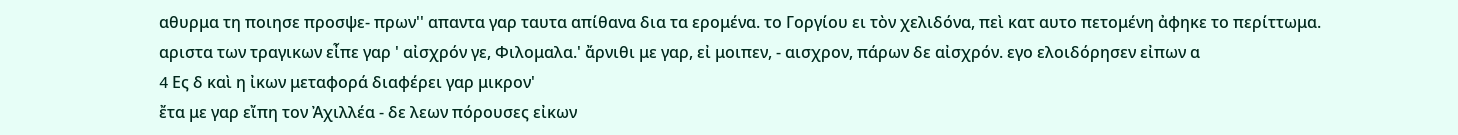αθυρμα τη ποιησε προσψε- πρων'' απαντα γαρ ταυτα απίθανα δια τα ερομένα. το Γοργίου ει τὸν χελιδόνα, πεὶ κατ αυτο πετομένη ἀφηκε το περίττωμα. αριστα των τραγικων εἶπε γαρ ' αἰσχρόν γε, Φιλομαλα.' ἄρνιθι με γαρ, εἰ μοιπεν, - αισχρον, πάρων δε αἰσχρόν. εγο ελοιδόρησεν εἰπων α
4 Eς δ καὶ η ἰκων μεταφορά διαφέρει γαρ μικρον'
ἔτα με γαρ εἴπη τον Ἀχιλλέα - δε λεων πόρουσες εἰκων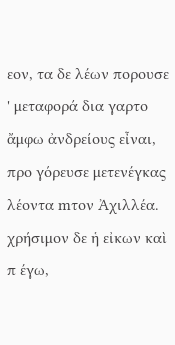εον, τα δε λέων πορουσε ' μεταφορά δια γαρτο ἄμφω ἀνδρείους εἶναι, προ γόρευσε μετενέγκας λέοντα mτον Ἀχιλλέα. χρήσιμον δε ἡ εἰκων καὶ π έγω,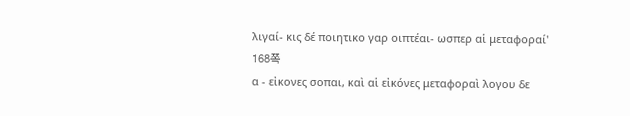λιγαί- κις δέ ποιητικο γαρ οιπτέαι- ωσπερ αἱ μεταφοραί'
168쪽
α - εἰκονες σοπαι, καὶ αἱ εἰκόνες μεταφοραὶ λογου δε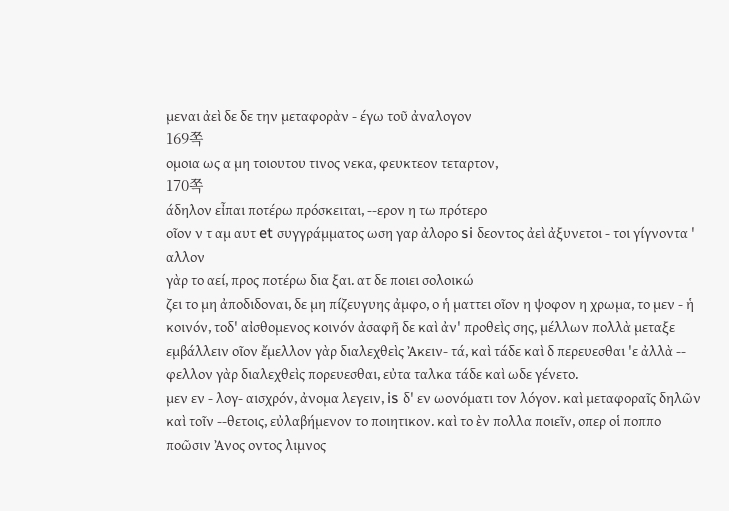μεναι ἀεὶ δε δε την μεταφορὰν - έγω τοῦ ἀναλογον
169쪽
ομοια ως α μη τοιουτου τινος νεκα, φευκτεον τεταρτον,
170쪽
άδηλον εἶπαι ποτέρω πρόσκειται, --ερον η τω πρότερο
οῖον ν τ αμ αυτ et συγγράμματος ωση γαρ ἀλορο si δεοντος ἀεὶ ἀξυνετοι - τοι γίγνοντα ' αλλον
γὰρ το αεί, προς ποτέρω δια ξαι. ατ δε ποιει σολοικώ
ζει το μη ἀποδιδοναι, δε μη πίζευγυης ἀμφο, ο ἡ ματτει οῖον η ψοφον η χρωμα, το μεν - ἡ κοινόν, τοδ' αἰσθομενος κοινόν ἀσαφῆ δε καὶ ἀν' προθεὶς σης, μέλλων πολλὰ μεταξε εμβάλλειν οῖον ἔμελλον γὰρ διαλεχθεὶς Ἀκειν- τά, καὶ τάδε καὶ δ περευεσθαι 'ε ἀλλὰ -- φελλον γὰρ διαλεχθεὶς πορευεσθαι, εὐτα ταλκα τάδε καὶ ωδε γένετο.
μεν εν - λογ- αισχρόν, ἀνομα λεγειν, is δ' εν ωονόματι τον λόγον. καὶ μεταφοραῖς δηλῶν καὶ τοῖν --θετοις, εὐλαβήμενον το ποιητικον. καὶ το ὲν πολλα ποιεῖν, οπερ οἱ ποππο ποῶσιν Ἀνος οντος λιμνος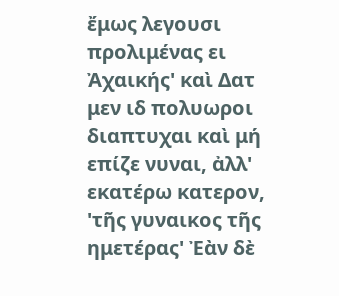ἔμως λεγουσι προλιμένας ει Ἀχαικής' καὶ Δατ μεν ιδ πολυωροι διαπτυχαι καὶ μή επίζε νυναι, ἀλλ' εκατέρω κατερον, 'τῆς γυναικος τῆς ημετέρας' Ἐὰν δὲ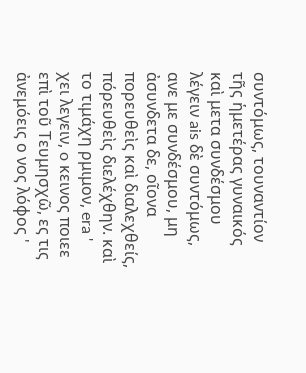συντόμως, τουναντίον τῆς ἡμετέρας γυναικός καὶ μετα συνδέσμου λέγειν ais δὲ συντόμως, ανε με συνδέσμου, μη ἀσυνδετα δε, οῖονα πορευθεὶς καὶ διαλεχθείς, πόρευθεὶς διελέχθην. καὶ το τιμάχη ρμιμον, era ' χει λεγειν, o κεινος ποιεε επὶ τοῦ Τευμησχῶ, ες τις ἀνεμόεις ο νος λόφος '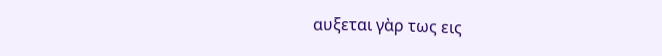αυξεται γὰρ τως εις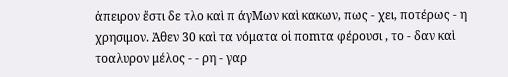ἀπειρον ἔστι δε τλο καὶ π άγMων καὶ κακων, πως - χει, ποτέρως - η χρησιμον. Ἀθεν 30 καὶ τα νόματα οἱ ποmτα φέρουσι , το - δαν καὶ τοαλυρον μέλος - - ρη - γαρ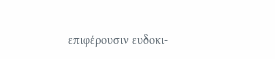επιφέρουσιν ευδοκι-